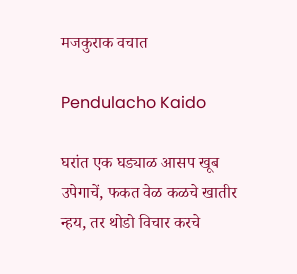मजकुराक वचात

Pendulacho Kaido

घरांत एक घड्याळ आसप खूब उपेगाचें, फकत वेळ कळचे खातीर न्हय, तर थोडो विचार करचे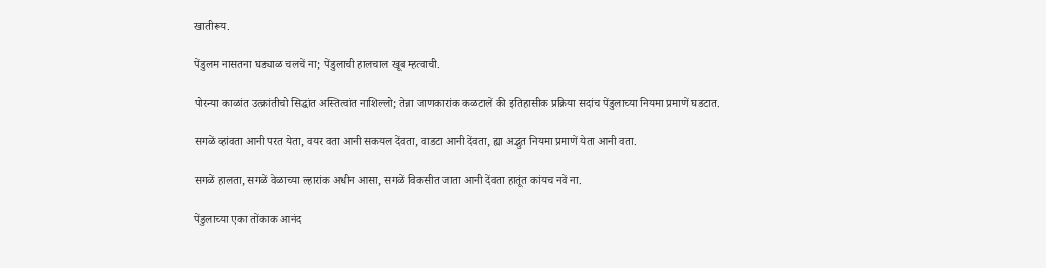खातीरूय.

पेंडुलम नासतना घड्याळ चलचें ना; पेंडुलाची हालचाल खूब म्हत्वाची.

पोरन्या काळांत उत्क्रांतीचो सिद्धांत अस्तित्वांत नाशिल्लो; तेन्ना जाणकारांक कळटालें की इतिहासीक प्रक्रिया सदांच पेंडुलाच्या नियमा प्रमाणें घडटात.

सगळें व्हांवता आनी परत येता, वयर वता आनी सकयल देंवता, वाडटा आनी देंवता, ह्या अद्भुत नियमा प्रमाणें येता आनी वता.

सगळें हालता, सगळें वेळाच्या ल्हारांक अधीन आसा, सगळें विकसीत जाता आनी देंवता हातूंत कांयच नवें ना.

पेंडुलाच्या एका तोंकाक आनंद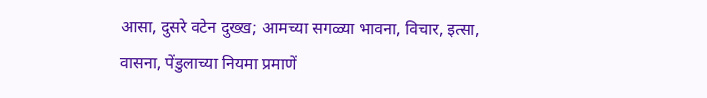आसा, दुसरे वटेन दुख्ख; आमच्या सगळ्या भावना, विचार, इत्सा, वासना, पेंडुलाच्या नियमा प्रमाणें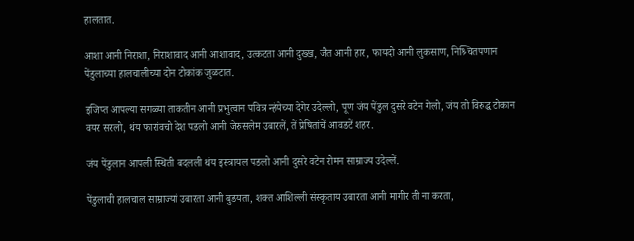हालतात.

आशा आनी निराशा, निराशावाद आनी आशावाद, उत्कटता आनी दुख्ख, जैत आनी हार, फायदो आनी लुकसाण, निश्र्चितपणान पेंडुलाच्या हालचालीच्या दोन टोकांक जुळटात.

इजिप्त आपल्या सगळ्या ताकतीन आनी प्रभुत्वान पवित्र न्हंयेच्या देगेर उदेल्लो, पूण जंय पेंडुल दुसरे वटेन गेलो, जंय तो विरुद्ध टोकान वयर सरलो, थंय फारांवचो देश पडलो आनी जेरुसलेम उबारलें, तें प्रेषितांचें आवडटें शहर.

जंय पेंडुलान आपली स्थिती बदलली थंय इस्त्रायल पडलो आनी दुसरे वटेन रोमन साम्राज्य उदेल्लें.

पेंडुलाची हालचाल साम्राज्यां उबारता आनी बुडयता, शक्त आशिल्ली संस्कृताय उबारता आनी मागीर ती ना करता,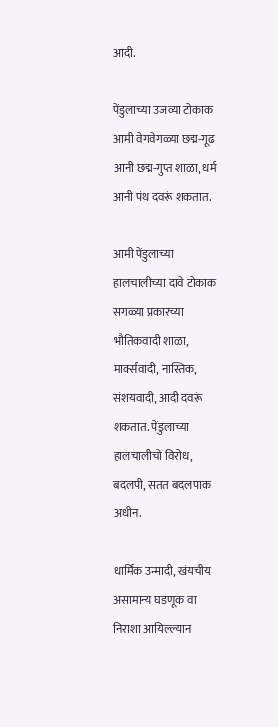आदी.

पेंडुलाच्या उजव्या टोकाक आमी वेगवेगळ्या छद्म-गूढ आनी छद्म-गुप्त शाळा, धर्म आनी पंथ दवरूं शकतात.

आमी पेंडुलाच्या हालचालीच्या दावे टोकाक सगळ्या प्रकारच्या भौतिकवादी शाळा, मार्क्सवादी, नास्तिक, संशयवादी, आदी दवरूं शकतात. पेंडुलाच्या हालचालीचो विरोध, बदलपी, सतत बदलपाक अधीन.

धार्मिक उन्मादी, खंयचीय असामान्य घडणूक वा निराशा आयिल्ल्यान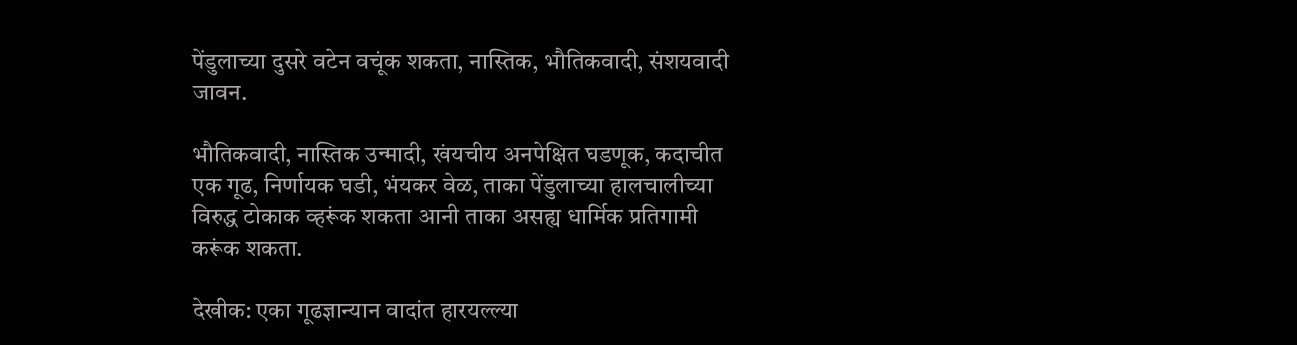पेंडुलाच्या दुसरे वटेन वचूंक शकता, नास्तिक, भौतिकवादी, संशयवादी जावन.

भौतिकवादी, नास्तिक उन्मादी, खंयचीय अनपेक्षित घडणूक, कदाचीत एक गूढ, निर्णायक घडी, भंयकर वेळ, ताका पेंडुलाच्या हालचालीच्या विरुद्ध टोकाक व्हरूंक शकता आनी ताका असह्य धार्मिक प्रतिगामी करूंक शकता.

देखीक: एका गूढज्ञान्यान वादांत हारयल्ल्या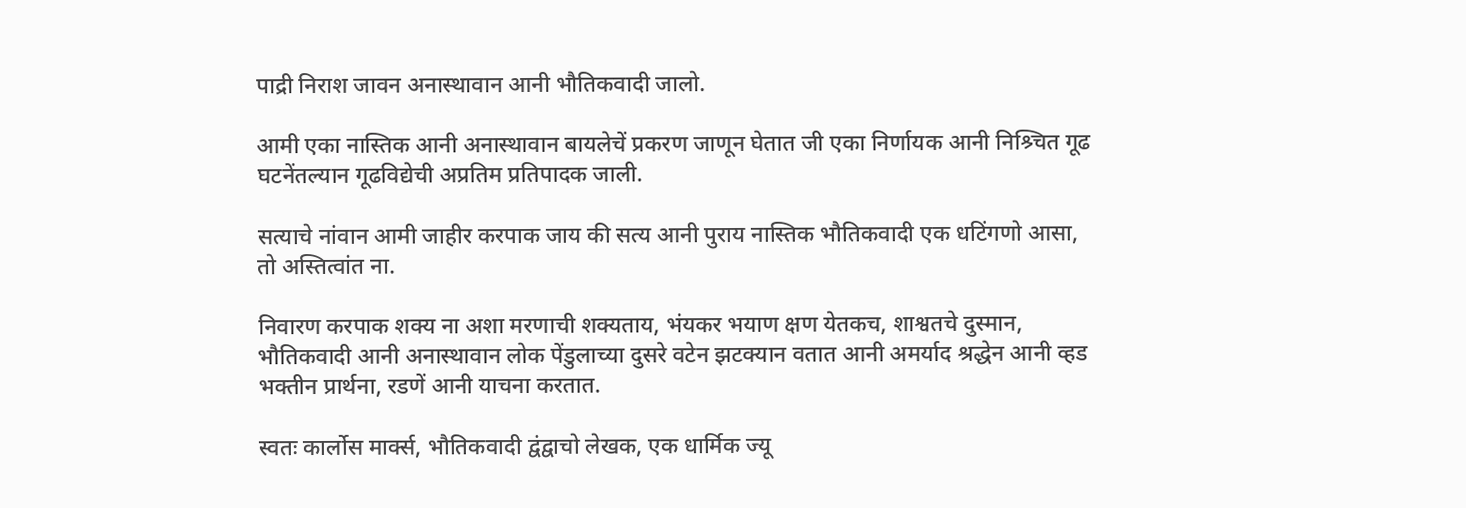पाद्री निराश जावन अनास्थावान आनी भौतिकवादी जालो.

आमी एका नास्तिक आनी अनास्थावान बायलेचें प्रकरण जाणून घेतात जी एका निर्णायक आनी निश्र्चित गूढ घटनेंतल्यान गूढविद्येची अप्रतिम प्रतिपादक जाली.

सत्याचे नांवान आमी जाहीर करपाक जाय की सत्य आनी पुराय नास्तिक भौतिकवादी एक धटिंगणो आसा, तो अस्तित्वांत ना.

निवारण करपाक शक्य ना अशा मरणाची शक्यताय, भंयकर भयाण क्षण येतकच, शाश्वतचे दुस्मान, भौतिकवादी आनी अनास्थावान लोक पेंडुलाच्या दुसरे वटेन झटक्यान वतात आनी अमर्याद श्रद्धेन आनी व्हड भक्तीन प्रार्थना, रडणें आनी याचना करतात.

स्वतः कार्लोस मार्क्स, भौतिकवादी द्वंद्वाचो लेखक, एक धार्मिक ज्यू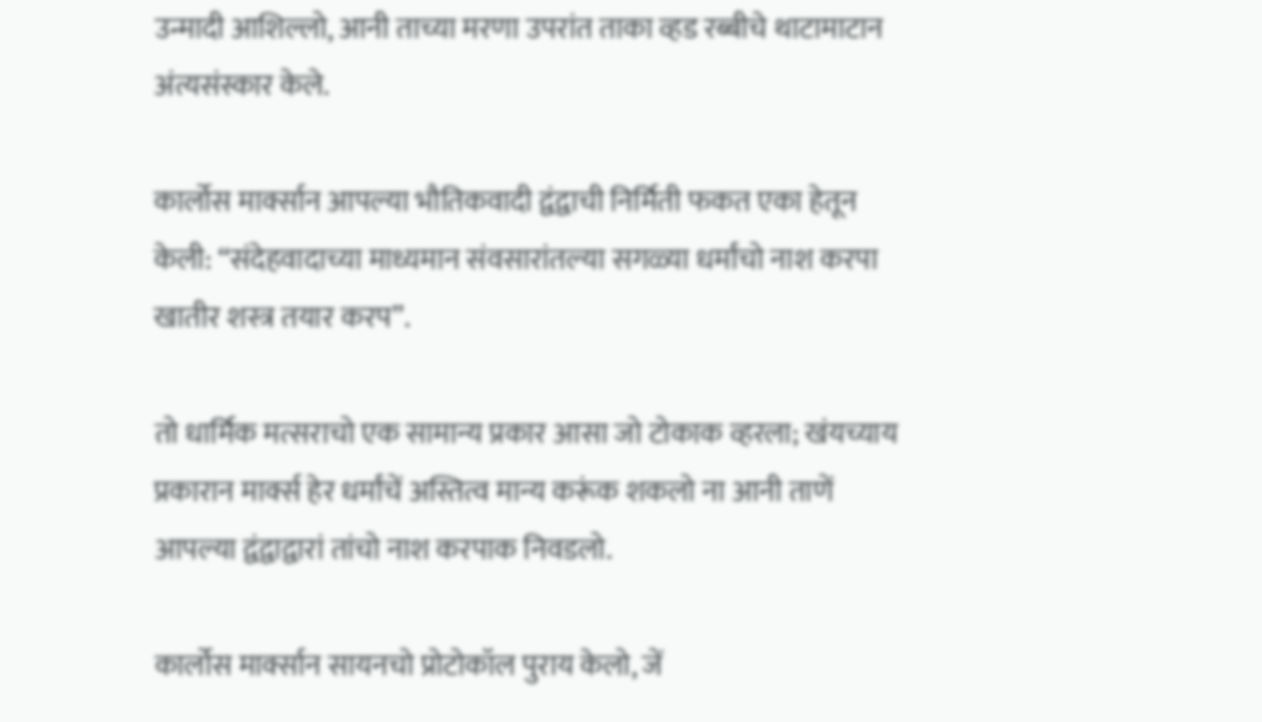उन्मादी आशिल्लो, आनी ताच्या मरणा उपरांत ताका व्हड रब्बीचे थाटामाटान अंत्यसंस्कार केले.

कार्लोस मार्क्सान आपल्या भौतिकवादी द्वंद्वाची निर्मिती फकत एका हेतून केली: “संदेहवादाच्या माध्यमान संवसारांतल्या सगळ्या धर्मांचो नाश करपा खातीर शस्त्र तयार करप”.

तो धार्मिक मत्सराचो एक सामान्य प्रकार आसा जो टोकाक व्हरला; खंयच्याय प्रकारान मार्क्स हेर धर्मांचें अस्तित्व मान्य करूंक शकलो ना आनी ताणें आपल्या द्वंद्वाद्वारां तांचो नाश करपाक निवडलो.

कार्लोस मार्क्सान सायनचो प्रोटोकॉल पुराय केलो, जें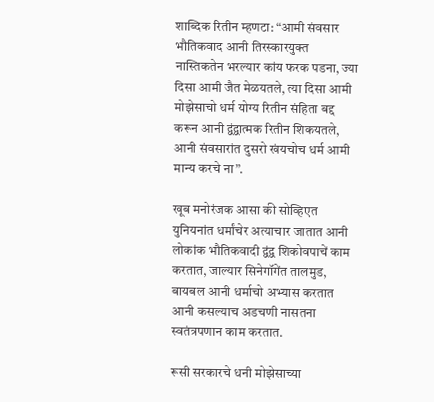शाब्दिक रितीन म्हणटा: “आमी संवसार भौतिकवाद आनी तिरस्कारयुक्त नास्तिकतेन भरल्यार कांय फरक पडना, ज्या दिसा आमी जैत मेळयतले, त्या दिसा आमी मोझेसाचो धर्म योग्य रितीन संहिता बद्द करून आनी द्वंद्वात्मक रितीन शिकयतले, आनी संवसारांत दुसरो खंयचोच धर्म आमी मान्य करचे ना”.

खूब मनोरंजक आसा की सोव्हिएत युनियनांत धर्मांचेर अत्याचार जातात आनी लोकांक भौतिकवादी द्वंद्व शिकोवपाचें काम करतात, जाल्यार सिनेगॉगेंत तालमुड, बायबल आनी धर्माचो अभ्यास करतात आनी कसल्याच अडचणी नासतना स्वतंत्रपणान काम करतात.

रूसी सरकारचे धनी मोझेसाच्या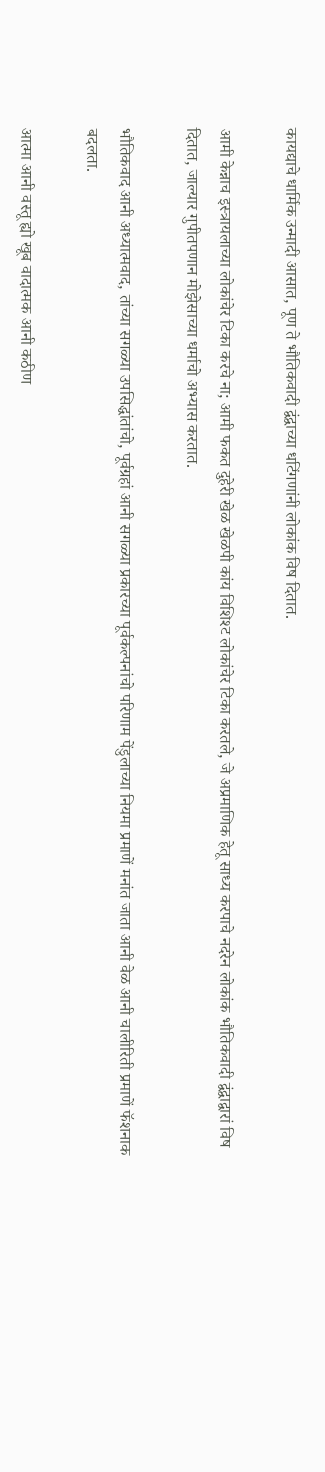कायद्याचे धार्मिक उन्मादी आसात, पूण ते भौतिकवादी द्वंद्वाच्या धटिंगणांनी लोकांक विष दितात.

आमी केन्नाच इस्त्रायलाच्या लोकांचेर टिका करचे ना; आमी फकत दुहेरी खेळ खेळपी कांय विशिश्ट लोकांचेर टिका करतले, जे अप्रमाणिक हेतू साध्य करपाचे नदरेन लोकांक भौतिकवादी द्वंद्वाद्वारां विष दितात, जाल्यार गुपीतपणान मोझेसाच्या धर्माचो अभ्यास करतात.

भौतिकवाद आनी अध्यात्मवाद, तांच्या सगळ्या उपसिद्धांतांचो, पूर्वग्रहां आनी सगळ्या प्रकारच्या पूर्वकल्पनांचो परिणाम पेंडुलाच्या नियमा प्रमाणें मनांत जाता आनी वेळ आनी चालीरिती प्रमाणें फॅशनाक बदलता.

आत्मा आनी वस्तू ह्यो खूब वादात्मक आनी कठीण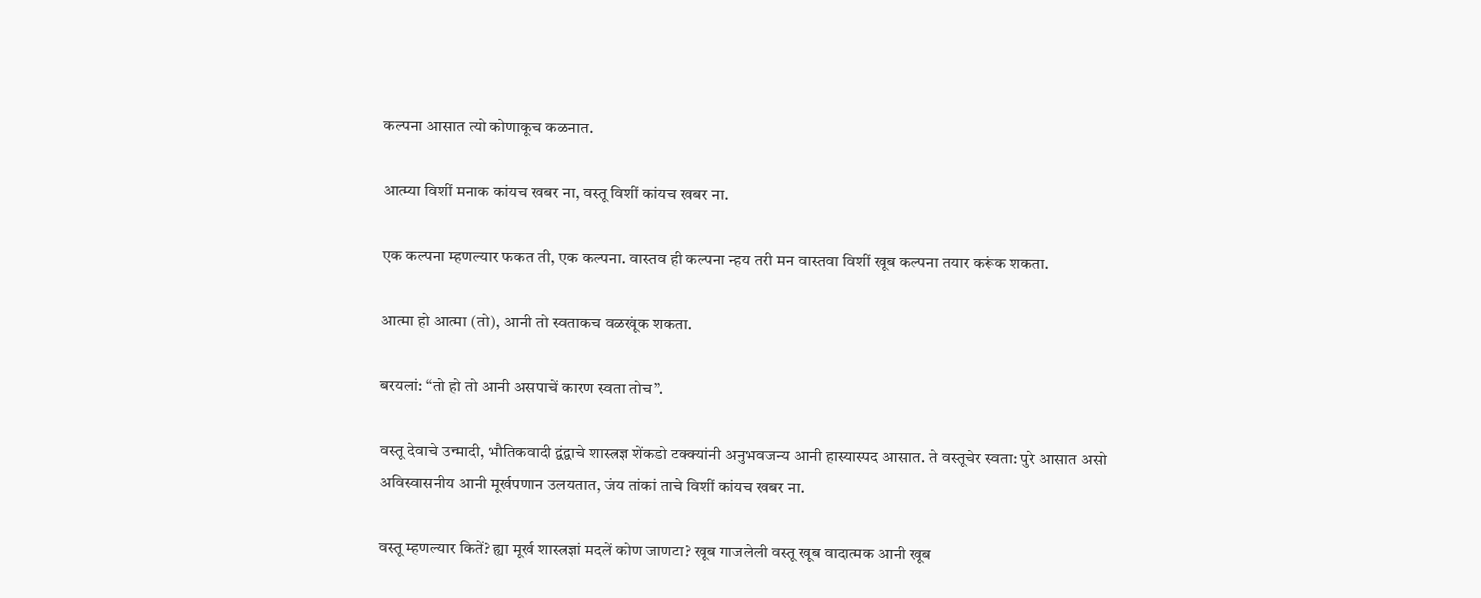कल्पना आसात त्यो कोणाकूच कळनात.

आत्म्या विशीं मनाक कांयच खबर ना, वस्तू विशीं कांयच खबर ना.

एक कल्पना म्हणल्यार फकत ती, एक कल्पना. वास्तव ही कल्पना न्हय तरी मन वास्तवा विशीं खूब कल्पना तयार करूंक शकता.

आत्मा हो आत्मा (तो), आनी तो स्वताकच वळखूंक शकता.

बरयलां: “तो हो तो आनी असपाचें कारण स्वता तोच”.

वस्तू देवाचे उन्मादी, भौतिकवादी द्वंद्वाचे शास्त्रज्ञ शेंकडो टक्क्यांनी अनुभवजन्य आनी हास्यास्पद आसात. ते वस्तूचेर स्वता: पुरे आसात असो अविस्वासनीय आनी मूर्खपणान उलयतात, जंय तांकां ताचे विशीं कांयच खबर ना.

वस्तू म्हणल्यार कितें? ह्या मूर्ख शास्त्रज्ञां मदलें कोण जाणटा? खूब गाजलेली वस्तू खूब वादात्मक आनी खूब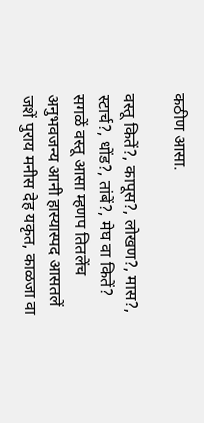कठीण आसा.

वस्तू कितें?, कापूस?, लोखण?, मास?, स्टार्च?, धोंड?, तांबें?, मेघ वा कितें? सगळें वस्तू आसा म्हणप तितलेंच अनुभवजन्य आनी हास्यास्पद आसतलें जशें पुराय मनीस देह यकृत, काळजा वा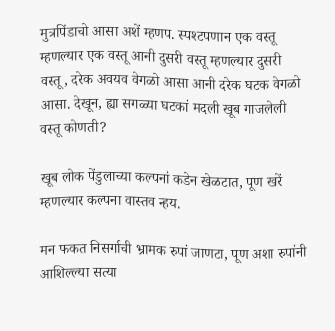मुत्रपिंडाचो आसा अशें म्हणप. स्पश्टपणान एक वस्तू म्हणल्यार एक वस्तू आनी दुसरी वस्तू म्हणल्यार दुसरी वस्तू, दरेक अवयव वेगळो आसा आनी दरेक घटक वेगळो आसा. देखून, ह्या सगळ्या घटकां मदली खूब गाजलेली वस्तू कोणती?

खूब लोक पेंडुलाच्या कल्पनां कडेन खेळटात, पूण खरें म्हणल्यार कल्पना वास्तव न्हय.

मन फकत निसर्गाची भ्रामक रुपां जाणटा, पूण अशा रुपांनी आशिल्ल्या सत्या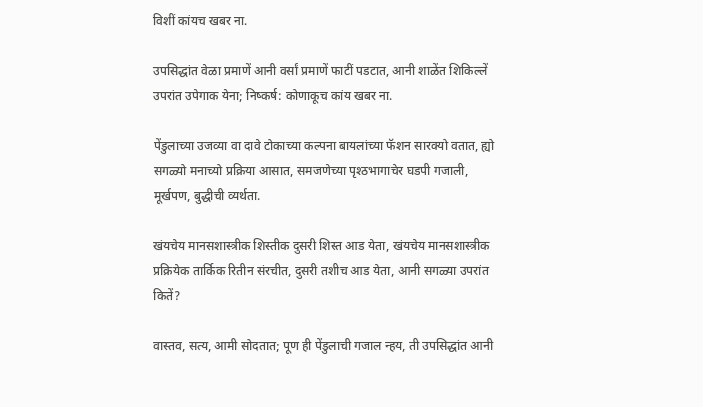विशीं कांयच खबर ना.

उपसिद्धांत वेळा प्रमाणें आनी वर्सां प्रमाणें फाटीं पडटात, आनी शाळेंत शिकिल्लें उपरांत उपेगाक येना; निष्कर्ष: कोणाकूच कांय खबर ना.

पेंडुलाच्या उजव्या वा दावे टोकाच्या कल्पना बायलांच्या फॅशन सारक्यो वतात, ह्यो सगळ्यो मनाच्यो प्रक्रिया आसात, समजणेच्या पृश्ठभागाचेर घडपी गजाली, मूर्खपण, बुद्धीची व्यर्थता.

खंयचेय मानसशास्त्रीक शिस्तीक दुसरी शिस्त आड येता, खंयचेय मानसशास्त्रीक प्रक्रियेक तार्किक रितीन संरचीत, दुसरी तशीच आड येता, आनी सगळ्या उपरांत कितें?

वास्तव, सत्य, आमी सोदतात; पूण ही पेंडुलाची गजाल न्हय, ती उपसिद्धांत आनी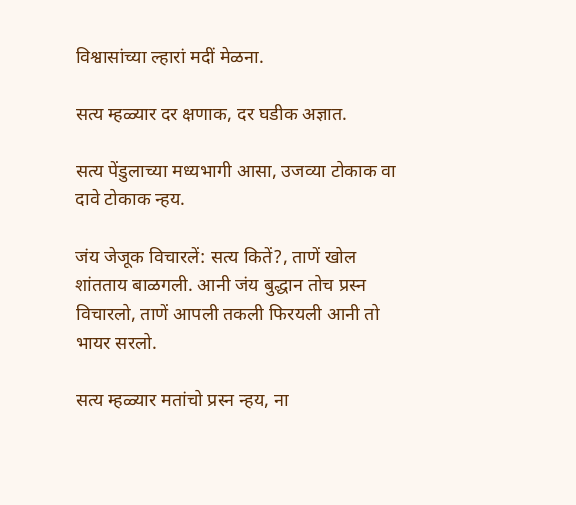विश्वासांच्या ल्हारां मदीं मेळना.

सत्य म्हळ्यार दर क्षणाक, दर घडीक अज्ञात.

सत्य पेंडुलाच्या मध्यभागी आसा, उजव्या टोकाक वा दावे टोकाक न्हय.

जंय जेजूक विचारलें: सत्य कितें?, ताणें खोल शांतताय बाळगली. आनी जंय बुद्धान तोच प्रस्न विचारलो, ताणें आपली तकली फिरयली आनी तो भायर सरलो.

सत्य म्हळ्यार मतांचो प्रस्न न्हय, ना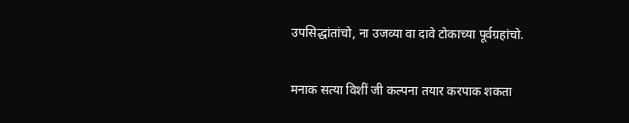उपसिद्धांतांचो, ना उजव्या वा दावे टोकाच्या पूर्वग्रहांचो.

मनाक सत्या विशीं जी कल्पना तयार करपाक शकता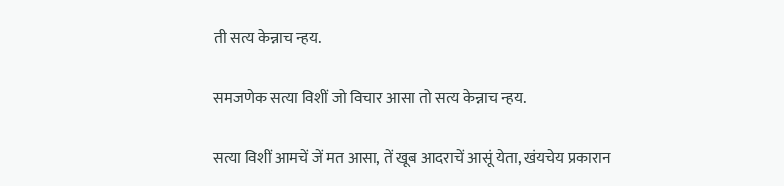ती सत्य केन्नाच न्हय.

समजणेक सत्या विशीं जो विचार आसा तो सत्य केन्नाच न्हय.

सत्या विशीं आमचें जें मत आसा, तें खूब आदराचें आसूं येता, खंयचेय प्रकारान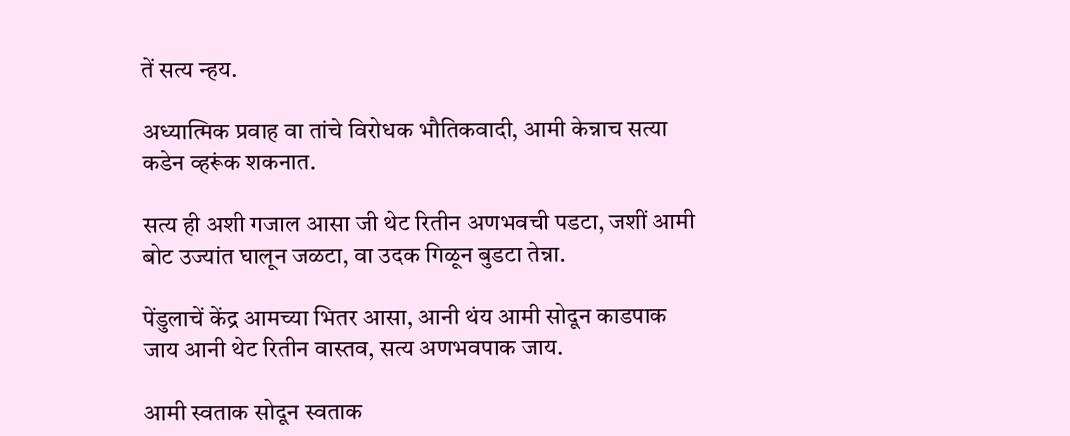तें सत्य न्हय.

अध्यात्मिक प्रवाह वा तांचे विरोधक भौतिकवादी, आमी केन्नाच सत्या कडेन व्हरूंक शकनात.

सत्य ही अशी गजाल आसा जी थेट रितीन अणभवची पडटा, जशीं आमी बोट उज्यांत घालून जळटा, वा उदक गिळून बुडटा तेन्ना.

पेंडुलाचें केंद्र आमच्या भितर आसा, आनी थंय आमी सोदून काडपाक जाय आनी थेट रितीन वास्तव, सत्य अणभवपाक जाय.

आमी स्वताक सोदून स्वताक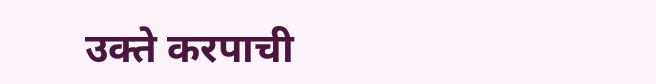उक्ते करपाची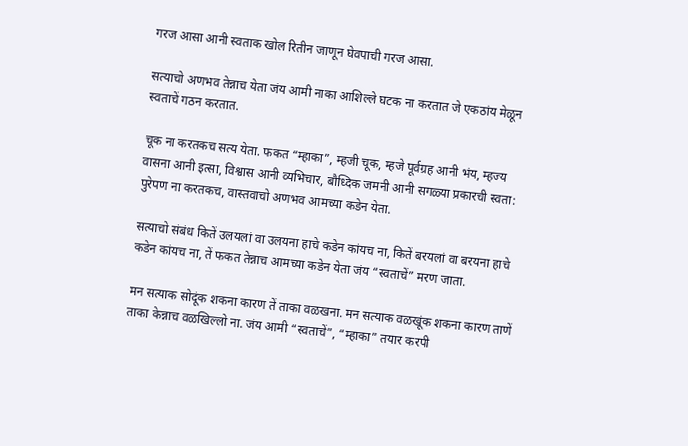गरज आसा आनी स्वताक खोल रितीन जाणून घेवपाची गरज आसा.

सत्याचो अणभव तेन्नाच येता जंय आमी नाका आशिल्ले घटक ना करतात जे एकठांय मेळून स्वताचें गठन करतात.

चूक ना करतकच सत्य येता. फकत “म्हाका”, म्हजी चूक, म्हजे पूर्वग्रह आनी भंय, म्हज्य वासना आनी इत्सा, विश्वास आनी व्यभिचार, बौध्दिक जमनी आनी सगळ्या प्रकारची स्वता: पुरेपण ना करतकच, वास्तवाचो अणभव आमच्या कडेन येता.

सत्याचो संबंध कितें उलयलां वा उलयना हाचे कडेन कांयच ना, कितें बरयलां वा बरयना हाचे कडेन कांयच ना, तें फकत तेन्नाच आमच्या कडेन येता जंय “स्वताचें” मरण जाता.

मन सत्याक सोदूंक शकना कारण तें ताका वळखना. मन सत्याक वळखूंक शकना कारण ताणें ताका केन्नाच वळखिल्लो ना. जंय आमी “स्वताचें”, “म्हाका” तयार करपी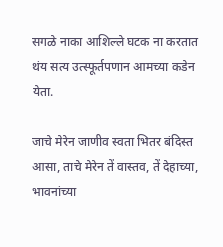सगळे नाका आशिल्ले घटक ना करतात थंय सत्य उत्स्फूर्तपणान आमच्या कडेन येता.

जाचे मेरेन जाणीव स्वता भितर बंदिस्त आसा, ताचे मेरेन तें वास्तव, तें देहाच्या, भावनांच्या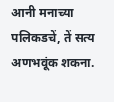आनी मनाच्या पलिकडचें, तें सत्य अणभवूंक शकना.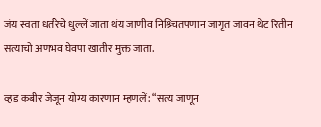जंय स्वता धर्तरेचे धुल्लें जाता थंय जाणीव निश्र्चितपणान जागृत जावन थेट रितीन सत्याचो अणभव घेवपा खातीर मुक्त जाता.

व्हड कबीर जेजून योग्य कारणान म्हणलें: “सत्य जाणून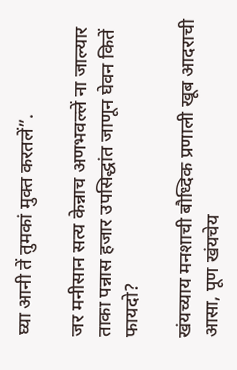घ्या आनी तें तुमकां मुक्त करतलें”.

जर मनीसान सत्य केन्नाच अणभवल्लें ना जाल्यार ताका पन्नास हजार उपसिद्धांत जाणून घेवन कितें फायदो?

खंयच्याय मनशाची बौध्दिक प्रणाली खूब आदराची आसा, पूण खंयचेय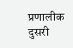प्रणालीक दुसरी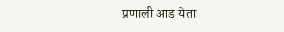प्रणाली आड येता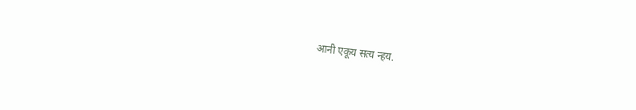आनी एकूय सत्य न्हय.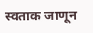स्वताक जाणून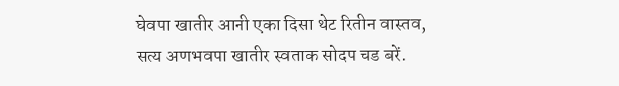घेवपा खातीर आनी एका दिसा थेट रितीन वास्तव, सत्य अणभवपा खातीर स्वताक सोदप चड बरें.